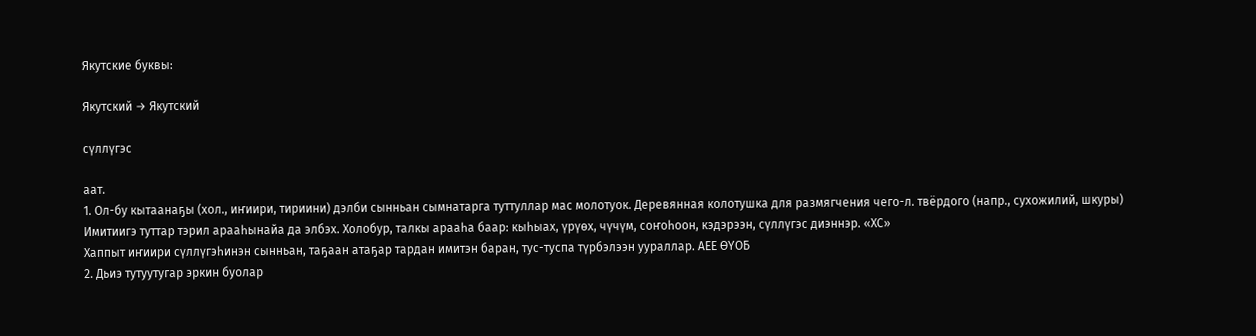Якутские буквы:

Якутский → Якутский

сүллүгэс

аат.
1. Ол-бу кытаанаҕы (хол., иҥиири, тириини) дэлби сынньан сымнатарга туттуллар мас молотуок. Деревянная колотушка для размягчения чего-л. твёрдого (напр., сухожилий, шкуры)
Имитиигэ туттар тэрил арааһынайа да элбэх. Холобур, талкы арааһа баар: кыһыах, үрүөх, чүчүм, соҥоһоон, кэдэрээн, сүллүгэс диэннэр. «ХС»
Хаппыт иҥиири сүллүгэһинэн сынньан, таҕаан атаҕар тардан имитэн баран, тус-туспа түрбэлээн уураллар. АЕЕ ӨҮОБ
2. Дьиэ тутуутугар эркин буолар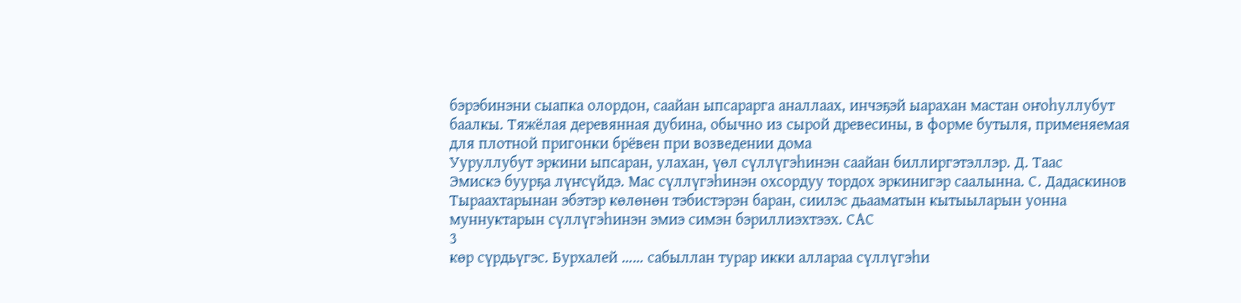бэрэбинэни сыапка олордон, саайан ыпсарарга аналлаах, инчэҕэй ыарахан мастан оҥоһуллубут баалкы. Тяжёлая деревянная дубина, обычно из сырой древесины, в форме бутыля, применяемая для плотной пригонки брёвен при возведении дома
Ууруллубут эркини ыпсаран, улахан, үөл сүллүгэһинэн саайан биллиргэтэллэр. Д. Таас
Эмискэ буурҕа лүҥсүйдэ. Мас сүллүгэһинэн охсордуу тордох эркинигэр саалынна. С. Дадаскинов
Тыраахтарынан эбэтэр көлөнөн тэбистэрэн баран, сиилэс дьааматын кытыыларын уонна муннуктарын сүллүгэһинэн эмиэ симэн бэриллиэхтээх. САС
3
көр сүрдьүгэс. Бурхалей …… сабыллан турар икки аллараа сүллүгэһи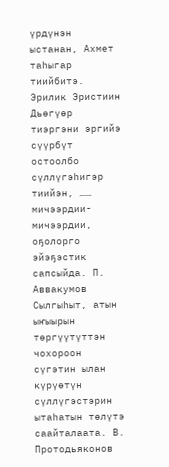үрдүнэн ыстанан, Ахмет таһыгар тиийбитэ. Эрилик Эристиин
Дьөгүөр тиэргэни эргийэ сүүрбүт остоолбо сүллүгэһигэр тиийэн, …… мичээрдии-мичээрдии, оҕолорго эйэҕэстик сапсыйда. П. Аввакумов
Сылгыһыт, атын ыҥыырын төргүүтүттэн чохороон сүгэтин ылан күрүөтүн сүллүгэстэрин ытаһатын төлүтэ саайталаата. В. Протодьяконов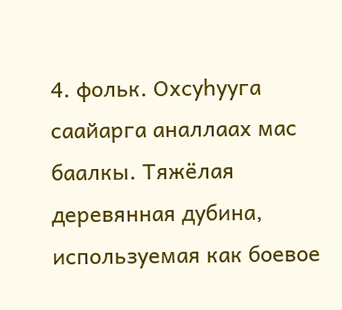4. фольк. Охсуһууга саайарга аналлаах мас баалкы. Тяжёлая деревянная дубина, используемая как боевое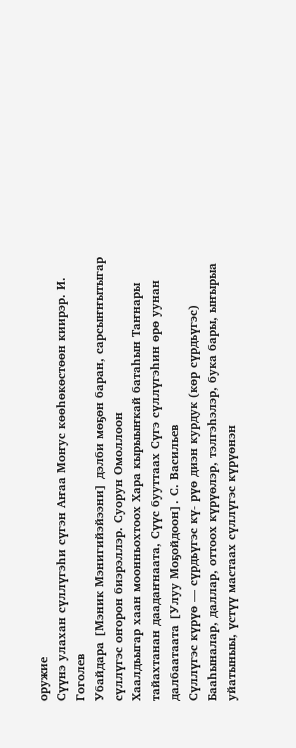оружие
Сүүнэ улахан сүллүгэһи сүгэн Аҥаа Моҥус көөһөкөстөөн киирэр. И. Гоголев
Убайдара [Мэник Мэнигийэйээни] дэлби мөҕөн баран, сарсыҥҥытыгар сүллүгэс оҥорон биэрэллэр. Суорун Омоллоон
Хаалдьыгар хаан моонньохтоох Хара кырыыҥкай батаһын Таҥнары тайахтанан даадаҥнаата, Сүүс бууттаах Сүгэ сүллүгэһин өрө уунан далбаатаата [Улуу Моҕойдоон]. С. Васильев
Сүллүгэс күрүө — сүрдьүгэс кү- рүө диэн курдук (көр сүрдьүгэс)
Бааһыналар, даллар, оттоох күрүөлэр, тэлгэһэлэр, бука бары, ыҥырыа уйатыныы, үстүү мастаах сүллүгэс күрүөнэн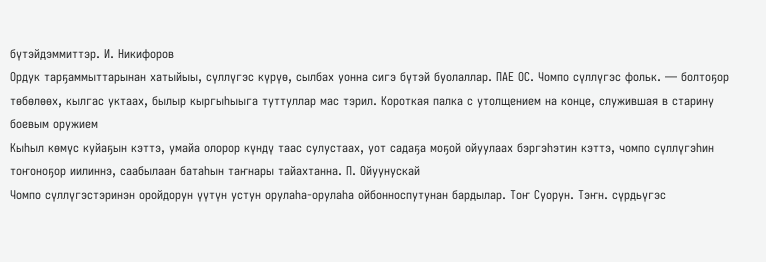бүтэйдэммиттэр. И. Никифоров
Ордук тарҕаммыттарынан хатыйыы, сүллүгэс күрүө, сылбах уонна сигэ бүтэй буолаллар. ПАЕ ОС. Чомпо сүллүгэс фольк. — болтоҕор төбөлөөх, кылгас уктаах, былыр кыргыһыыга туттуллар мас тэрил. Короткая палка с утолщением на конце, служившая в старину боевым оружием
Кыһыл көмүс куйаҕын кэттэ, умайа олорор күндү таас сулустаах, уот садаҕа моҕой ойуулаах бэргэһэтин кэттэ, чомпо сүллүгэһин тоҥоноҕор иилиннэ, саабылаан батаһын таҥнары тайахтанна. П. Ойуунускай
Чомпо сүллүгэстэринэн оройдорун үүтүн устун орулаһа-орулаһа ойбонноспутунан бардылар. Тоҥ Суорун. Тэҥн. сүрдьүгэс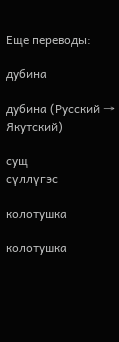Еще переводы:

дубина

дубина (Русский → Якутский)

сущ
сүллүгэс

колотушка

колотушка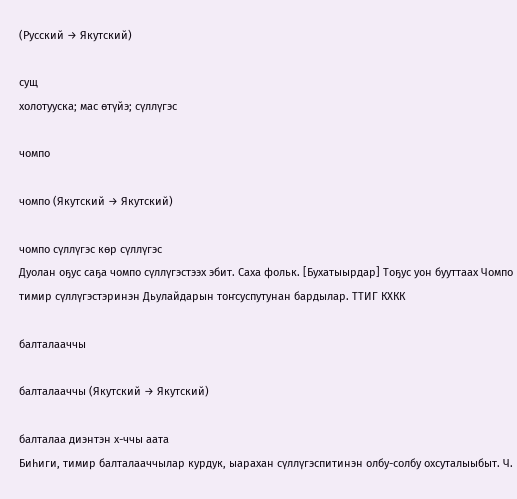(Русский → Якутский)

сущ
холотууска; мас өтүйэ; сүллүгэс

чомпо

чомпо (Якутский → Якутский)

чомпо сүллүгэс көр сүллүгэс
Дуолан оҕус саҕа чомпо сүллүгэстээх эбит. Саха фольк. [Бухатыырдар] Тоҕус уон бууттаах Чомпо тимир сүллүгэстэринэн Дьулайдарын тоҥсуспутунан бардылар. ТТИГ КХКК

балталааччы

балталааччы (Якутский → Якутский)

балталаа диэнтэн х-ччы аата
Биһиги, тимир балталааччылар курдук, ыарахан сүллүгэспитинэн олбу-солбу охсуталыыбыт. Ч.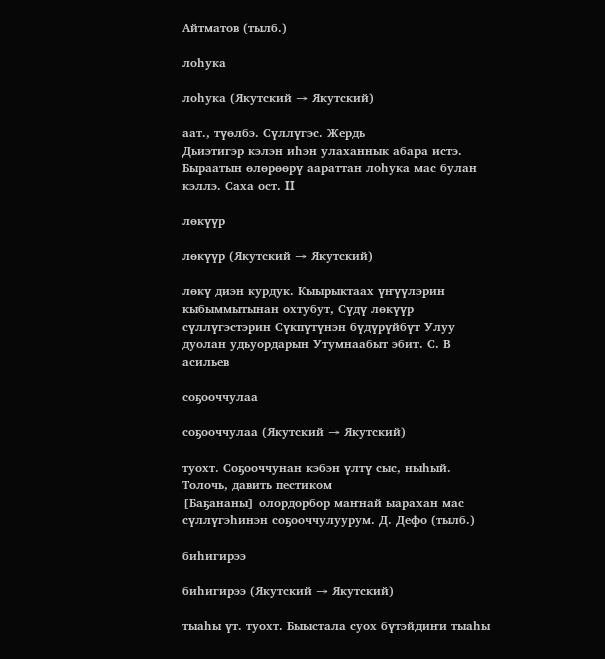Айтматов (тылб.)

лоһука

лоһука (Якутский → Якутский)

аат., түөлбэ. Сүллүгэс. Жердь
Дьиэтигэр кэлэн иһэн улаханнык абара истэ. Быраатын өлөрөөрү аараттан лоһука мас булан кэллэ. Саха ост. II

лөкүүр

лөкүүр (Якутский → Якутский)

лөкү диэн курдук. Кыырыктаах үҥүүлэрин кыбыммытынан охтубут, Сүдү лөкүүр сүллүгэстэрин Сүкпүтүнэн бүдүрүйбүт Улуу дуолан удьуордарын Утумнаабыт эбит. С. В асильев

соҕооччулаа

соҕооччулаа (Якутский → Якутский)

туохт. Соҕооччунан кэбэн үлтү сыс, ныһый. Толочь, давить пестиком
[Баҕананы] олордорбор маҥнай ыарахан мас сүллүгэһинэн соҕооччулуурум. Д. Дефо (тылб.)

биһигирээ

биһигирээ (Якутский → Якутский)

тыаһы үт. туохт. Быыстала суох бүтэйдиҥи тыаһы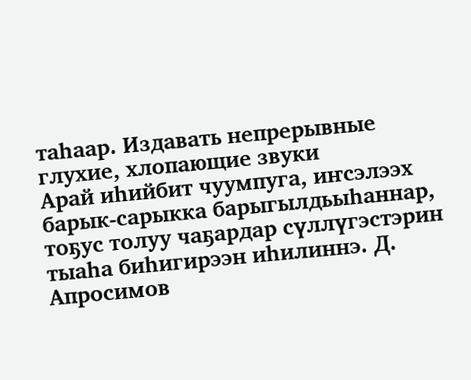таһаар. Издавать непрерывные глухие, хлопающие звуки
Арай иһийбит чуумпуга, иҥсэлээх барык-сарыкка барыгылдьыһаннар, тоҕус толуу чаҕардар сүллүгэстэрин тыаһа биһигирээн иһилиннэ. Д. Апросимов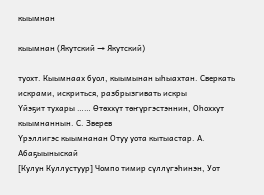кыымнан

кыымнан (Якутский → Якутский)

туохт. Кыымнаах буол, кыымынан ыһыахтан. Сверкать искрами, искриться, разбрызгивать искры
Үйэҕит тухары …… Өтөххүт төҥүргэстэннин, Оһоххут кыымнаннын. С. Зверев
Үрэллигэс кыымнанан Отуу уота кытыастар. А. Абаҕыыныскай
[Кулун Куллустуур] Чомпо тимир сүллүгэһинэн, Уот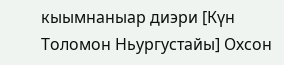кыымнаныар диэри [Күн Толомон Ньургустайы] Охсон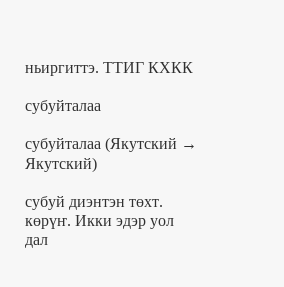ньиргиттэ. ТТИГ КХКК

субуйталаа

субуйталаа (Якутский → Якутский)

субуй диэнтэн төхт. көрүҥ. Икки эдэр уол дал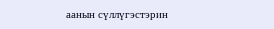аанын сүллүгэстэрин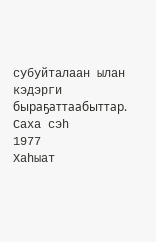субуйталаан ылан кэдэрги быраҕаттаабыттар. Саха сэһ
1977
Хаһыат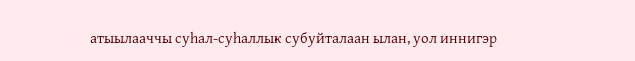атыылааччы суһал-суһаллык субуйталаан ылан, уол иннигэр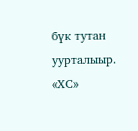бүк тутан уурталыыр. «ХС»